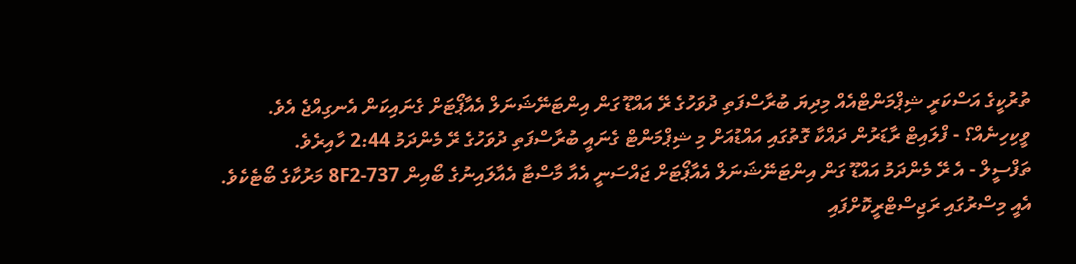ތުރުކީގެ އަސްކަރީ ޝިޕްމަންޓްއެއް މިދިޔަ ބުރާސްފަތި ދުވަހުގެ ރޭ އައްޑޫ ގަން އިންޓަނޭޝަނަލް އެއާޕޯޓަށް ގެނައިކަން އެނގިއްޖެ އެވެ.
ވީކިހިނެއް؟ - ފްލައިޓް ރާޑަރުން ދައްކާ ގޮތުގައި އައްޑުއަށް މި ޝިޕްމަންޓް ގެނައީ ބުރާސްފަތި ދުވަހުގެ ރޭ މެންދަމު 2:44 ހާއިރެވެ.
ތަފްސީލް - އެ ރޭ މެންދަމު އައްޑޫ ގަން އިންޓަނޭޝަނަލް އެއާޕޯޓަށް ޖައްސަނީ އެއާ މާސްޓާ އެއާލައިނުގެ ބޯއިން 737-8F2 މަރުކާގެ ބޯޓެކެވެ.
އެއީ މިސްރުގައި ރަޖިސްޓްރީކޮށްފައި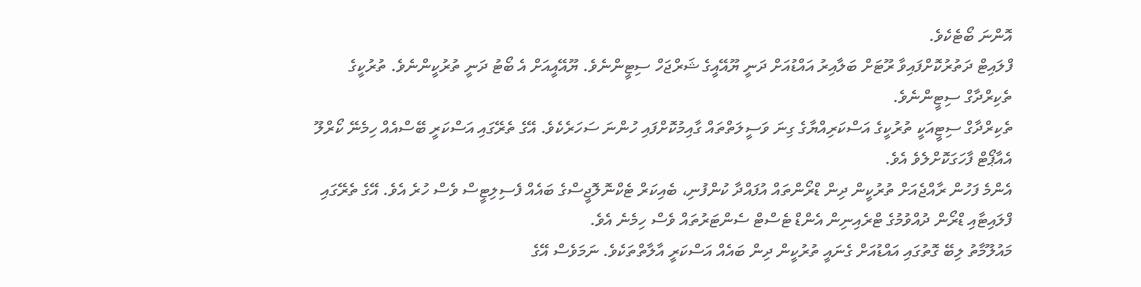އޮންނަ ބޯޓެކެވެ.
ފްލައިޓް ދަތުރުކޮށްފައިވާ ރޫޓަށް ބަލާއިރު އައްޑުއަށް ދަނީ ޔޫއޭއީގެ ޝަރްޖަހް ސިޓީންނެވެ. ޔޫއޭއީއަށް އެ ބޯޓު ދަނީ ތުރުކީންނެވެ. ތުރުކީގެ ތެކިރްދާގް ސިޓީންނެވެ.
ތެކިރްދާގް ސިޓީއަކީ ތުރުކީގެ އަސްކަރިއްޔާގެ ގިނަ ވަސީލަތްތައް ގާއިމުކޮށްފައި ހުންނަ ސަހަރެކެވެ. އޭގެ ތެރޭގައި އަސްކަރީ ބޭސްއެއް ހިމެނޭ ކޯރްލޫ އެއާޕޯޓް ފާހަގަކޮށްލެވެ އެވެ.
އެންމެ ފަހުން ރާއްޖެއަށް ތުރުކީން ދިން ޑްރޯންތައް އުފައްދާ ކުންފުނި، ބެއިކަރް ޓެކްނޮލޮޖީސްގެ ބައެއް ފެސިލިޓީސް ވެސް ހުރެ އެވެ. އޭގެ ތެރޭގައި ފްލައިޓާއި ޑްރޯން ދުއްވުމުގެ ޓްރެއިނިން އެންޑް ޓެސްޓް ސެންޓަރުތައް ވެސް ހިމެނެ އެވެ.
މައުލޫމާތު ލިބޭ ގޮތުގައި އައްޑުއަށް ގެނައީ ތުރުކީން ދިން ބައެއް އަސްކަރީ އާލާތްތަކެވެ. ނަމަވެސް އޭގެ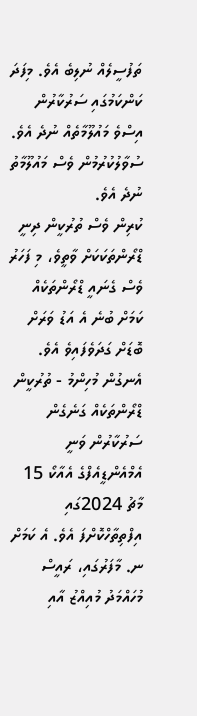ތަފުސީލެއް ނުލިބެ އެވެ. މިފަދަ ކަންކަމުގައި ސަރުކާރުން އިސްވެ މައުލޫމާތެއް ނުދެ އެވެ. ސުވާލުކުރުމުން ވެސް މައުލޫމާތު ނުދެ އެވެ.
ކުރިން ވެސް ތުރުކީން ދިނީ ޑްރޯންތަކަކަށް ވާތީވެ، މި ފަހަރު ވެސް ގެނައީ ޑްރޯންތަކެއް ކަމަށް ބުނެ އެ އަޑު ވަރަށް ބޮޑަށް ގަދަވެފައިވެ އެވެ.
އެނގުން މުހިންމު - ތުރުކީން ޑްރޯންތަކެއް ގަނެގެން ސަރުކާރުން ވަނީ އެމްއެންޑީއެފްގެ އެއާކޯ 15 މާޗު 2024ގައި އިފްތިތާހްކޮށްފަ އެވެ. އެ ކަމަށް ނ. މާފަރުގައި، ރައީސް މުހައްމަދު މުއިއްޒު އާއި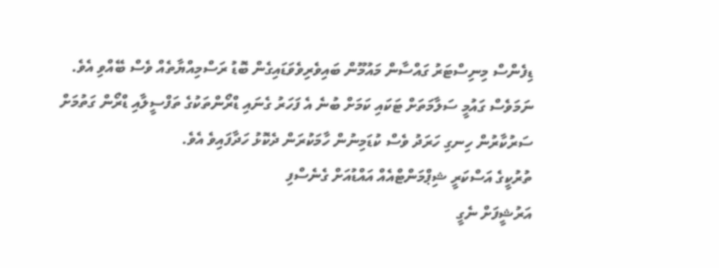ޑިފެންސް މިނިސްޓަރު ގައްސާން މައުމޫން ބައިވެރިވެވަޑައިގެން ބޮޑު ރަސްމިއްޔާތެއް ވެސް ބޭއްވި އެވެ.
ނަމަވެސް ގައުމީ ސަލާމަތަށް ޓަކައި ކަމަށް ބުނެ އެ ފަހަރު ގެނައި ޑްރޯންތަކުގެ ތަފްސީލާއި ޑްރޯން ގަތުމަށް ސަރުކާރުން ހިނގި ހަރަދު ވެސް ކުޑަމިނުން ހާމަކުރަން ދެކޮޅު ހަދާފައިވެ އެވެ.
ތުރުކީގެ އަސްކަރީ ޝިޕްމަންޓްއެއް އައްޑުއަށް ގެނެސްފި
އަރުޝީފަށް ނެގީ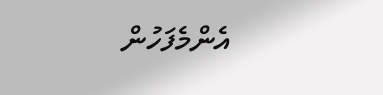އެންމެފަހުން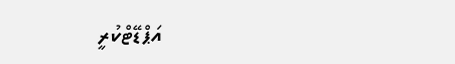އަޕްޑޭޓްކުރީ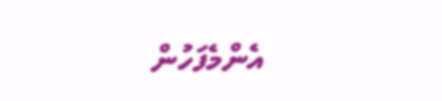އެންމެފަހުން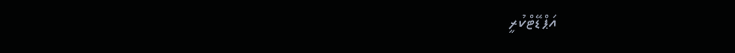އަޕްޑޭޓްކުރީ